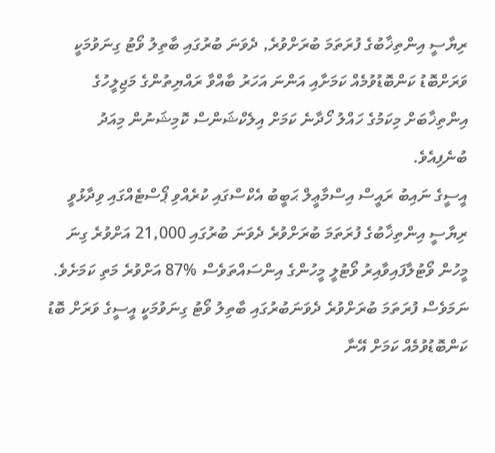ރިޔާސީ އިންތިޚާބުގެ ފުރަތަމަ ބުރަށްވުރެ, ދެވަނަ ބުރުގައި ބާތިލު ވޯޓު ގިނަވުމަކީ ވަރަށްބޮޑު ކަންބޮޑުވުމެއް ކަމަށާއި އަންނަ އަހަރު ބާއްވާ ރައްޔިތުންގެ މަޖިލީހުގެ އިންތިޚާބަށް މިކަމުގެ ހައްލު ހޯދާނެ ކަމަށް އިލެކްޝަންސް ކޮމިޝަނުން މިއަދު ބުނެފިއެވެ.
އީސީގެ ނައިބު ރައީސް އިސްމާޢީލް ޙަބީބު އެކްސްގައި ކުރެއްވި ޕޯސްޓެއްގައި ވިދާޅުވީ ރިޔާސީ އިންތިޚާބުގެ ފުރަތަމަ ބުރަށްވުރެ ދެވަނަ ބުރުގައި 21,000 އަށްވުރެ ގިނަ މީހުން ވޯޓުލާފައިވާއިރު ވޯޓުލީ މީހުންގެ އިންސައްތަވެސް %87 އަށްވުރެ މަތި ކަމަށެވެ. ނަމަވެސް ފުރަތަމަ ބުރަށްވުރެ ދެވަނަބުރުގައި ބާތިލު ވޯޓު ގިނަވުމަކީ އީސީގެ ވަރަށް ބޮޑު ކަންބޮޑުވުމެއް ކަމަށް އޭނާ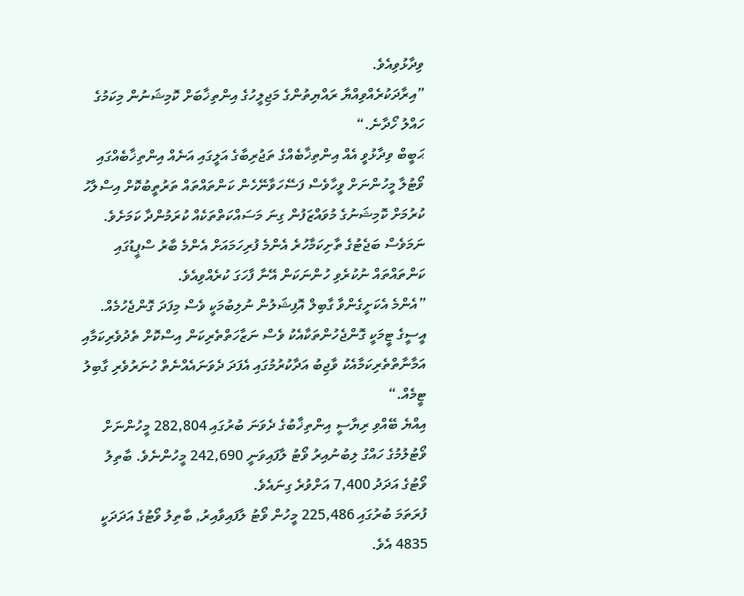ވިދާޅުވިއެވެ.
”އިރާދަކުރެއްވިއްޔާ ރައްޔިތުންގެ މަޖިލީހުގެ އިންތިޚާބަށް ކޮމިޝަނުން މިކަމުގެ ހައްލު ހޯދާނެ.“
ޙަބީބް ވިދާޅުވީ އެއް އިންތިޚާބެއްގެ ތަޖުރިބާގެ އަލީގައި އަނެއް އިންތިޚާބެއްގައި ވޯޓުލާ މީހުންނަށް ވީހާވެސް ފަސޭހަވާނޭހެން ކަންތައްތައް ތަރުތީބުކޮށް އިސްލާހު ކުރުމަށް ކޮމިޝަނުގެ މުވައްޒަފުން ގިނަ މަސައްކަތްތަކެއް ކުރަމުންދާ ކަމަށެވެ. ނަމަވެސް ބަޖެޓުގެ ތާށިކަމާހުރެ އެންމެ ފުރިހަމައަށް އެންމެ ބާރު ސްޕީޑުގައި ކަންތައްތައް ނުކުރެވި ހުންނަކަން އޭނާ ފާހަގަ ކުރެއްވިއެވެ.
”އެންމެ އެކަށީގެންވާ ގާބިލް އޮފިޝަލުން ނުލިބުމަކީ ވެސް މިފަދަ ގޮންޖެހުމެއް. އީސީގެ ޓީމަކީ ގޮންޖެހުންތަކާއެކު ވެސް ނަޒާހަތްތެރިކަން އިސްކޮށް ތެދުވެރިކަމާއި އަމާނާތްތެރިކަމާއެކު ވާޖިބު އަދާކުރުމުގައި އެފަދަ ދެވަނައެއްނެތް ހުނަރުވެރި ގާބިލު ޓީމެއް.“
އިއްޔެ ބޭއްވި ރިޔާސީ އިންތިޚާބުގެ ދެވަނަ ބުރުގައި 282,804 މީހުންނަށް ވޯޓުލުމުގެ ހައްގު ލިބުނުއިރު ވޯޓު ލާފައިވަނީ 242,690 މީހުންނެވެ. ބާތިލު ވޯޓުގެ އަދަދު 7,400 އަށްވުރެ ގިނައެވެ.
ފުރަތަމަ ބުރުގައި 225,486 މީހުން ވޯޓު ލާފައިވާއިރު, ބާތިލު ވޯޓުގެ އަދަދަކީ 4835 އެވެ.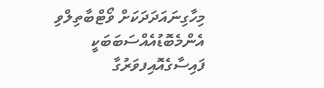މިހާގިނައަދަދަކަށް ވޯޓްބާތިލްވި އެންމެބޮޑުއެއްސަބަބަކީ ފައިސާގެއޮއިފވަރުގާ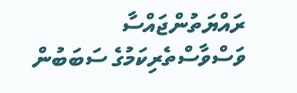ރައްޔަތުންޖައްސާ ވަސްވާސްތެރިކަމުގެ ސަބަބުން